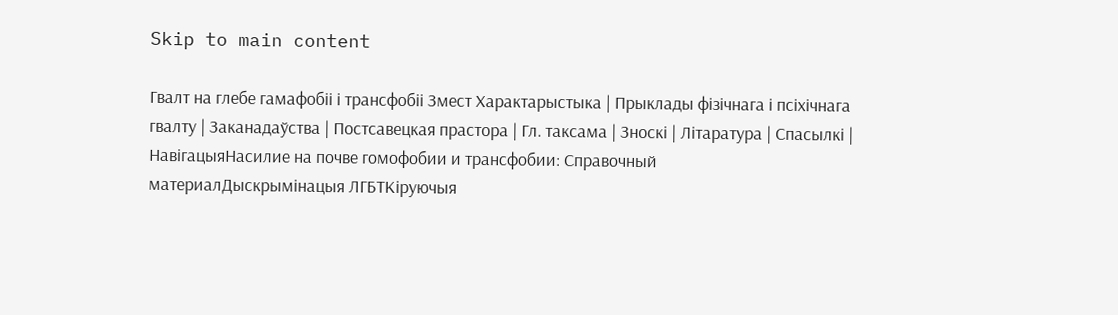Skip to main content

Гвалт на глебе гамафобіі і трансфобіі Змест Характарыстыка | Прыклады фізічнага і псіхічнага гвалту | Заканадаўства | Постсавецкая прастора | Гл. таксама | Зноскі | Літаратура | Спасылкі | НавігацыяНасилие на почве гомофобии и трансфобии: Справочный материалДыскрымінацыя ЛГБТКіруючыя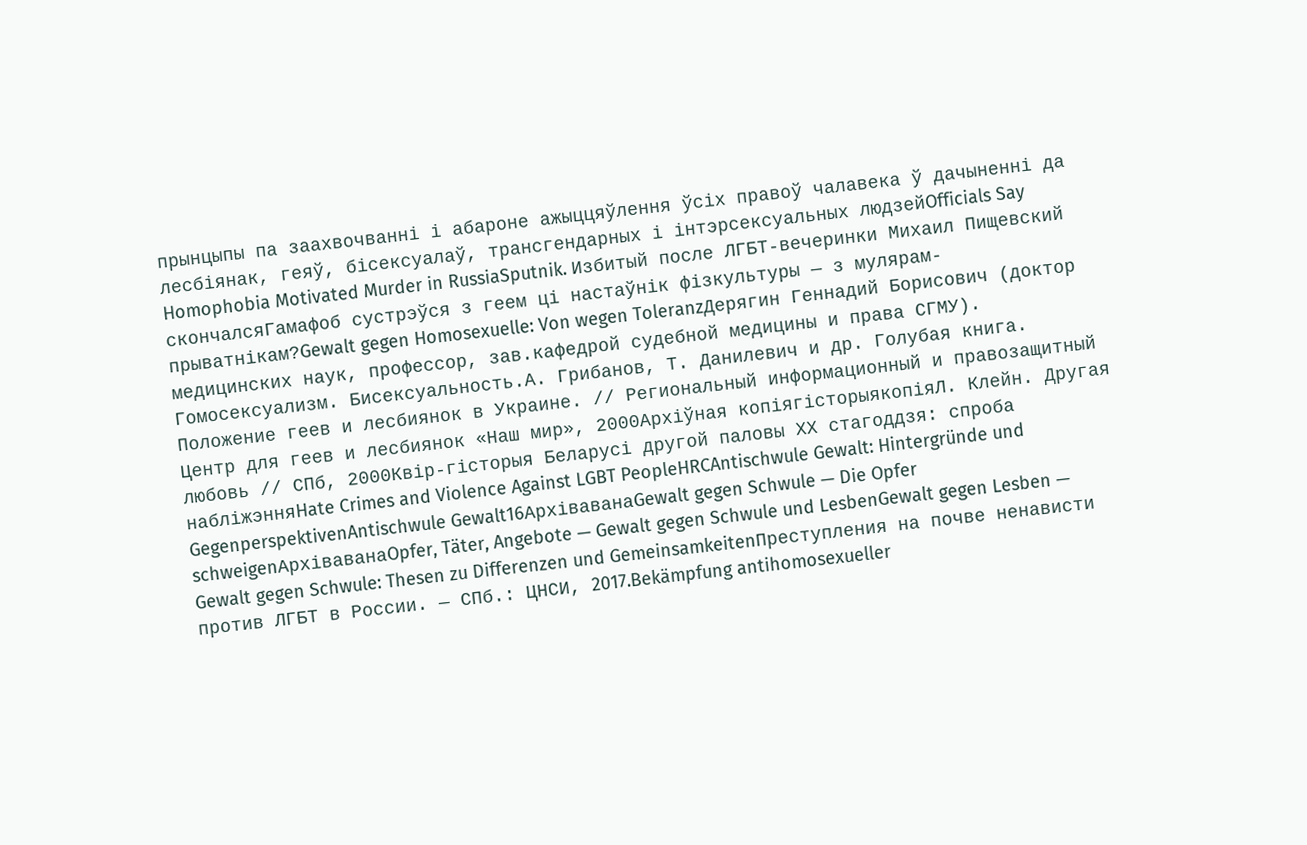прынцыпы па заахвочванні і абароне ажыццяўлення ўсіх правоў чалавека ў дачыненні да лесбіянак, геяў, бісексуалаў, трансгендарных і інтэрсексуальных людзейOfficials Say Homophobia Motivated Murder in RussiaSputnik. Избитый после ЛГБТ-вечеринки Михаил Пищевский скончалсяГамафоб сустрэўся з геем ці настаўнік фізкультуры — з мулярам-прыватнікам?Gewalt gegen Homosexuelle: Von wegen ToleranzДерягин Геннадий Борисович (доктор медицинских наук, профессор, зав.кафедрой судебной медицины и права СГМУ). Гомосексуализм. Бисексуальность.А. Грибанов, Т. Данилевич и др. Голубая книга. Положение геев и лесбиянок в Украине. // Региональный информационный и правозащитный Центр для геев и лесбиянок «Наш мир», 2000Архіўная копіягісторыякопіяЛ. Клейн. Другая любовь // СПб, 2000Квір-гісторыя Беларусі другой паловы ХХ стагоддзя: спроба набліжэнняHate Crimes and Violence Against LGBT PeopleHRCAntischwule Gewalt: Hintergründe und GegenperspektivenAntischwule Gewalt16АрхіваванаGewalt gegen Schwule — Die Opfer schweigenАрхіваванаOpfer, Täter, Angebote — Gewalt gegen Schwule und LesbenGewalt gegen Lesben — Gewalt gegen Schwule: Thesen zu Differenzen und GemeinsamkeitenПреступления на почве ненависти против ЛГБТ в России. — СПб.: ЦНСИ, 2017.Bekämpfung antihomosexueller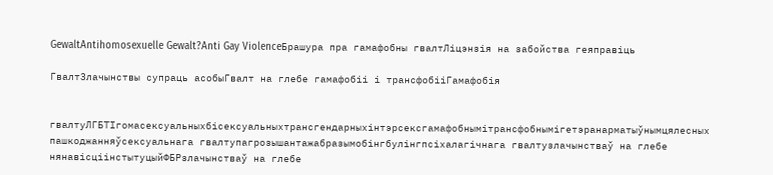GewaltAntihomosexuelle Gewalt?Anti Gay ViolenceБрашура пра гамафобны гвалтЛіцэнзія на забойства геяправіць

ГвалтЗлачынствы супраць асобыГвалт на глебе гамафобіі і трансфобііГамафобія


гвалтуЛГБТІгомасексуальныхбісексуальныхтрансгендарныхінтэрсексгамафобнымітрансфобнымігетэранарматыўнымцялесных пашкоджанняўсексуальнага гвалтупагрозышантажабразымобінгбулінгпсіхалагічнага гвалтузлачынстваў на глебе нянавісціінстытуцыйФБРзлачынстваў на глебе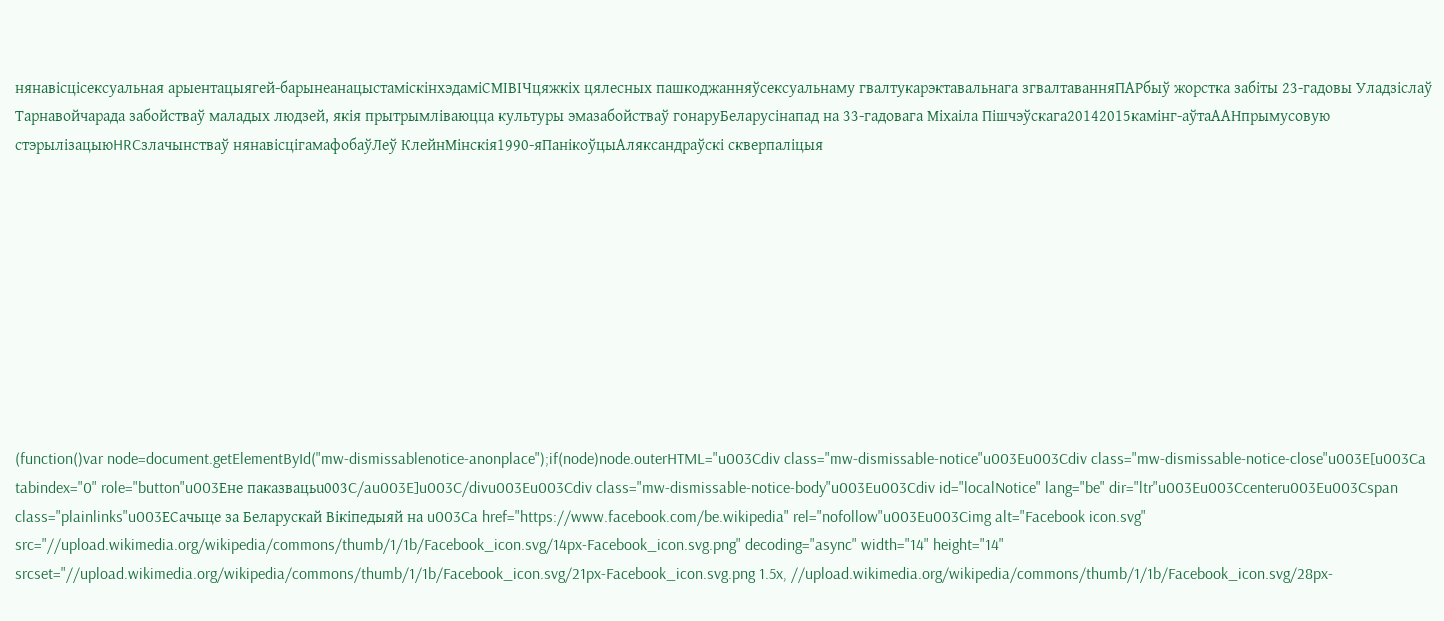нянавісцісексуальная арыентацыягей-барынеанацыстаміскінхэдаміСМІВІЧцяжкіх цялесных пашкоджанняўсексуальнаму гвалтукарэктавальнага згвалтаванняПАРбыў жорстка забіты 23-гадовы Уладзіслаў Тарнавойчарада забойстваў маладых людзей, якія прытрымліваюцца культуры эмазабойстваў гонаруБеларусінапад на 33-гадовага Міхаіла Пішчэўскага20142015камінг-аўтаААНпрымусовую стэрылізацыюHRCзлачынстваў нянавісцігамафобаўЛеў КлейнМінскія1990-яПанікоўцыАляксандраўскі скверпаліцыя










(function()var node=document.getElementById("mw-dismissablenotice-anonplace");if(node)node.outerHTML="u003Cdiv class="mw-dismissable-notice"u003Eu003Cdiv class="mw-dismissable-notice-close"u003E[u003Ca tabindex="0" role="button"u003Eне паказвацьu003C/au003E]u003C/divu003Eu003Cdiv class="mw-dismissable-notice-body"u003Eu003Cdiv id="localNotice" lang="be" dir="ltr"u003Eu003Ccenteru003Eu003Cspan class="plainlinks"u003EСачыце за Беларускай Вікіпедыяй на u003Ca href="https://www.facebook.com/be.wikipedia" rel="nofollow"u003Eu003Cimg alt="Facebook icon.svg" src="//upload.wikimedia.org/wikipedia/commons/thumb/1/1b/Facebook_icon.svg/14px-Facebook_icon.svg.png" decoding="async" width="14" height="14" srcset="//upload.wikimedia.org/wikipedia/commons/thumb/1/1b/Facebook_icon.svg/21px-Facebook_icon.svg.png 1.5x, //upload.wikimedia.org/wikipedia/commons/thumb/1/1b/Facebook_icon.svg/28px-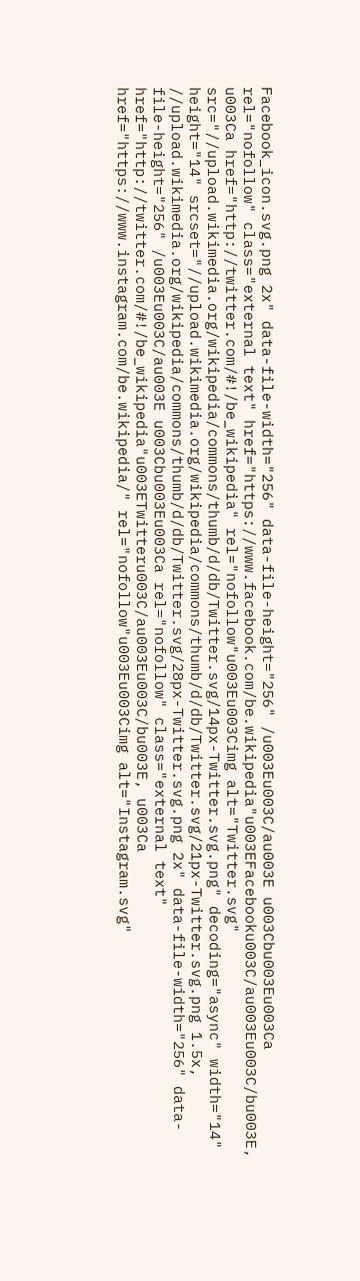Facebook_icon.svg.png 2x" data-file-width="256" data-file-height="256" /u003Eu003C/au003E u003Cbu003Eu003Ca rel="nofollow" class="external text" href="https://www.facebook.com/be.wikipedia"u003EFacebooku003C/au003Eu003C/bu003E, u003Ca href="http://twitter.com/#!/be_wikipedia" rel="nofollow"u003Eu003Cimg alt="Twitter.svg" src="//upload.wikimedia.org/wikipedia/commons/thumb/d/db/Twitter.svg/14px-Twitter.svg.png" decoding="async" width="14" height="14" srcset="//upload.wikimedia.org/wikipedia/commons/thumb/d/db/Twitter.svg/21px-Twitter.svg.png 1.5x, //upload.wikimedia.org/wikipedia/commons/thumb/d/db/Twitter.svg/28px-Twitter.svg.png 2x" data-file-width="256" data-file-height="256" /u003Eu003C/au003E u003Cbu003Eu003Ca rel="nofollow" class="external text" href="http://twitter.com/#!/be_wikipedia"u003ETwitteru003C/au003Eu003C/bu003E, u003Ca href="https://www.instagram.com/be.wikipedia/" rel="nofollow"u003Eu003Cimg alt="Instagram.svg"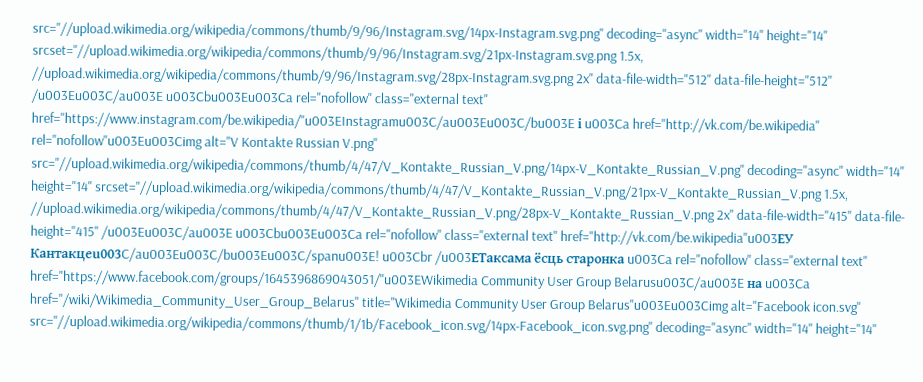src="//upload.wikimedia.org/wikipedia/commons/thumb/9/96/Instagram.svg/14px-Instagram.svg.png" decoding="async" width="14" height="14" srcset="//upload.wikimedia.org/wikipedia/commons/thumb/9/96/Instagram.svg/21px-Instagram.svg.png 1.5x, //upload.wikimedia.org/wikipedia/commons/thumb/9/96/Instagram.svg/28px-Instagram.svg.png 2x" data-file-width="512" data-file-height="512" /u003Eu003C/au003E u003Cbu003Eu003Ca rel="nofollow" class="external text" href="https://www.instagram.com/be.wikipedia/"u003EInstagramu003C/au003Eu003C/bu003E і u003Ca href="http://vk.com/be.wikipedia" rel="nofollow"u003Eu003Cimg alt="V Kontakte Russian V.png" src="//upload.wikimedia.org/wikipedia/commons/thumb/4/47/V_Kontakte_Russian_V.png/14px-V_Kontakte_Russian_V.png" decoding="async" width="14" height="14" srcset="//upload.wikimedia.org/wikipedia/commons/thumb/4/47/V_Kontakte_Russian_V.png/21px-V_Kontakte_Russian_V.png 1.5x, //upload.wikimedia.org/wikipedia/commons/thumb/4/47/V_Kontakte_Russian_V.png/28px-V_Kontakte_Russian_V.png 2x" data-file-width="415" data-file-height="415" /u003Eu003C/au003E u003Cbu003Eu003Ca rel="nofollow" class="external text" href="http://vk.com/be.wikipedia"u003EУ Кантакцеu003C/au003Eu003C/bu003Eu003C/spanu003E! u003Cbr /u003EТаксама ёсць старонка u003Ca rel="nofollow" class="external text" href="https://www.facebook.com/groups/1645396869043051/"u003EWikimedia Community User Group Belarusu003C/au003E на u003Ca href="/wiki/Wikimedia_Community_User_Group_Belarus" title="Wikimedia Community User Group Belarus"u003Eu003Cimg alt="Facebook icon.svg" src="//upload.wikimedia.org/wikipedia/commons/thumb/1/1b/Facebook_icon.svg/14px-Facebook_icon.svg.png" decoding="async" width="14" height="14"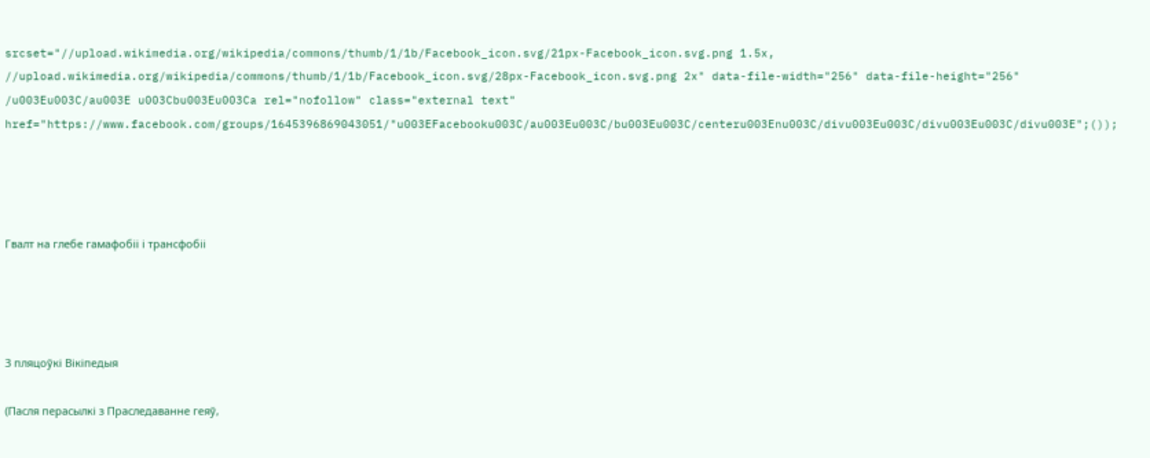srcset="//upload.wikimedia.org/wikipedia/commons/thumb/1/1b/Facebook_icon.svg/21px-Facebook_icon.svg.png 1.5x, //upload.wikimedia.org/wikipedia/commons/thumb/1/1b/Facebook_icon.svg/28px-Facebook_icon.svg.png 2x" data-file-width="256" data-file-height="256" /u003Eu003C/au003E u003Cbu003Eu003Ca rel="nofollow" class="external text" href="https://www.facebook.com/groups/1645396869043051/"u003EFacebooku003C/au003Eu003C/bu003Eu003C/centeru003Enu003C/divu003Eu003C/divu003Eu003C/divu003E";());




Гвалт на глебе гамафобіі і трансфобіі




З пляцоўкі Вікіпедыя

(Пасля перасылкі з Праследаванне геяў,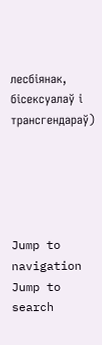лесбіянак, бісексуалаў і трансгендараў)





Jump to navigation
Jump to search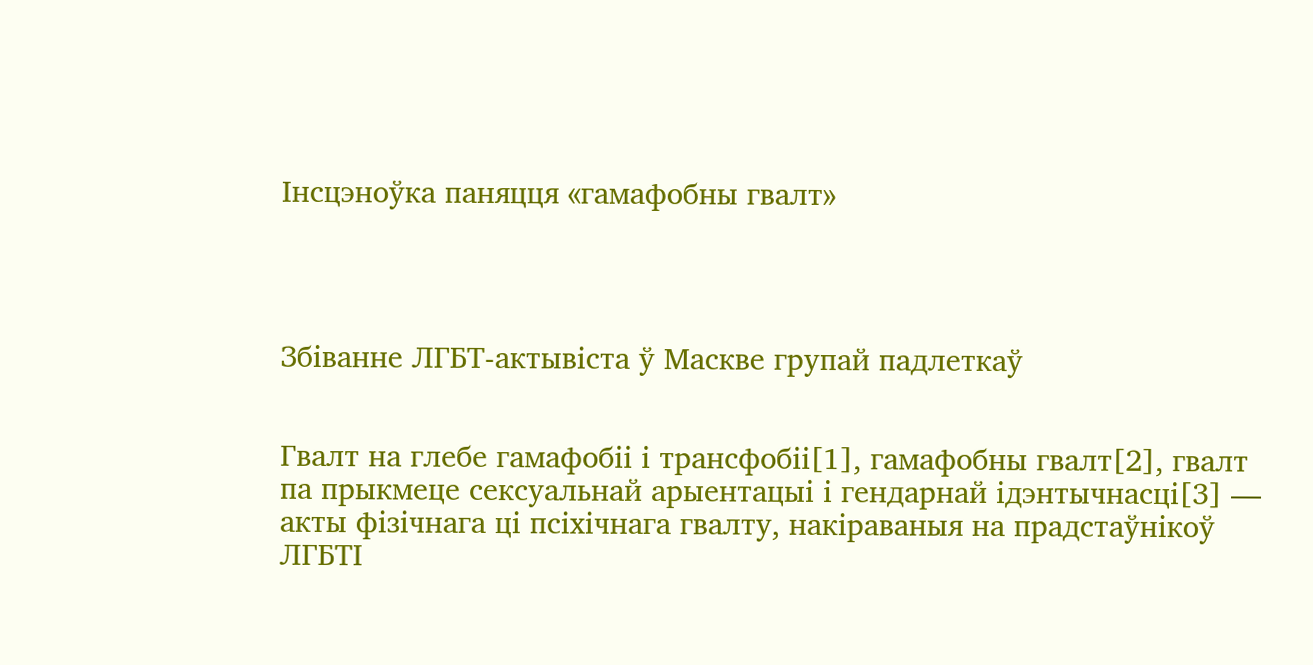Інсцэноўка паняцця «гамафобны гвалт»




Збіванне ЛГБТ-актывіста ў Маскве групай падлеткаў


Гвалт на глебе гамафобіі і трансфобіі[1], гамафобны гвалт[2], гвалт па прыкмеце сексуальнай арыентацыі і гендарнай ідэнтычнасці[3] — акты фізічнага ці псіхічнага гвалту, накіраваныя на прадстаўнікоў ЛГБТІ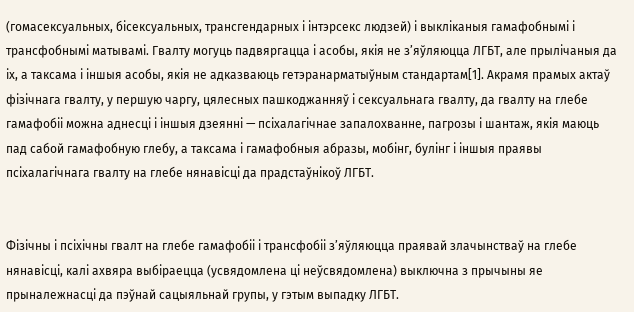(гомасексуальных, бісексуальных, трансгендарных і інтэрсекс людзей) і выкліканыя гамафобнымі і трансфобнымі матывамі. Гвалту могуць падвяргацца і асобы, якія не з’яўляюцца ЛГБТ, але прылічаныя да іх, а таксама і іншыя асобы, якія не адказваюць гетэранарматыўным стандартам[1]. Акрамя прамых актаў фізічнага гвалту, у першую чаргу, цялесных пашкоджанняў і сексуальнага гвалту, да гвалту на глебе гамафобіі можна аднесці і іншыя дзеянні — псіхалагічнае запалохванне, пагрозы і шантаж, якія маюць пад сабой гамафобную глебу, а таксама і гамафобныя абразы, мобінг, булінг і іншыя праявы псіхалагічнага гвалту на глебе нянавісці да прадстаўнікоў ЛГБТ.


Фізічны і псіхічны гвалт на глебе гамафобіі і трансфобіі з’яўляюцца праявай злачынстваў на глебе нянавісці, калі ахвяра выбіраецца (усвядомлена ці неўсвядомлена) выключна з прычыны яе прыналежнасці да пэўнай сацыяльнай групы, у гэтым выпадку ЛГБТ.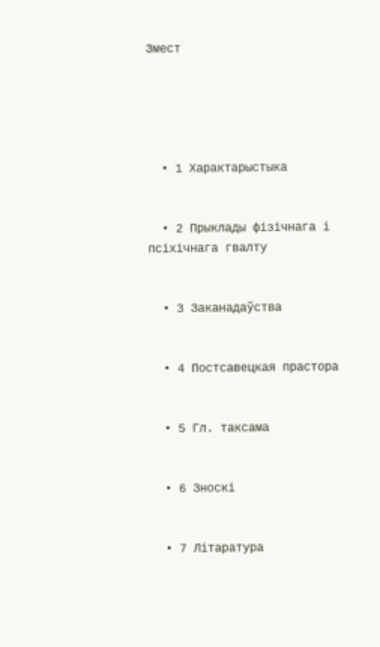Змест





  • 1 Характарыстыка


  • 2 Прыклады фізічнага і псіхічнага гвалту


  • 3 Заканадаўства


  • 4 Постсавецкая прастора


  • 5 Гл. таксама


  • 6 Зноскі


  • 7 Літаратура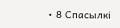• 8 Спасылкі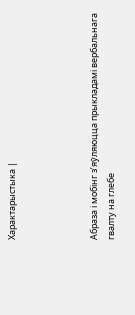Характарыстыка |




Абраза і мобінг з’яўляюцца прыкладамі вербальнага гвалту на глебе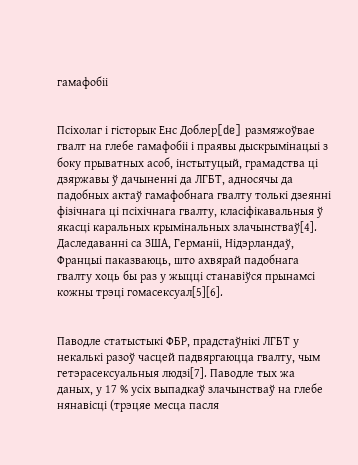гамафобіі


Псіхолаг і гісторык Енс Доблер[de] размяжоўвае гвалт на глебе гамафобіі і праявы дыскрымінацыі з боку прыватных асоб, інстытуцый, грамадства ці дзяржавы ў дачыненні да ЛГБТ, адносячы да падобных актаў гамафобнага гвалту толькі дзеянні фізічнага ці псіхічнага гвалту, класіфікавальныя ў якасці каральных крымінальных злачынстваў[4]. Даследаванні са ЗША, Германіі, Нідэрландаў, Францыі паказваюць, што ахвярай падобнага гвалту хоць бы раз у жыцці станавіўся прынамсі кожны трэці гомасексуал[5][6].


Паводле статыстыкі ФБР, прадстаўнікі ЛГБТ у некалькі разоў часцей падвяргаюцца гвалту, чым гетэрасексуальныя людзі[7]. Паводле тых жа даных, у 17 % усіх выпадкаў злачынстваў на глебе нянавісці (трэцяе месца пасля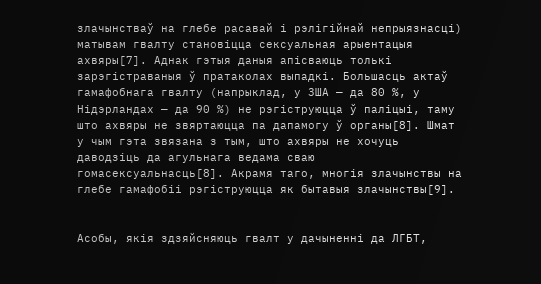злачынстваў на глебе расавай і рэлігійнай непрыязнасці) матывам гвалту становіцца сексуальная арыентацыя ахвяры[7]. Аднак гэтыя даныя апісваюць толькі зарэгістраваныя ў пратаколах выпадкі. Большасць актаў гамафобнага гвалту (напрыклад, у ЗША — да 80 %, у Нідэрландах — да 90 %) не рэгіструюцца ў паліцыі, таму што ахвяры не звяртаюцца па дапамогу ў органы[8]. Шмат у чым гэта звязана з тым, што ахвяры не хочуць даводзіць да агульнага ведама сваю гомасексуальнасць[8]. Акрамя таго, многія злачынствы на глебе гамафобіі рэгіструюцца як бытавыя злачынствы[9].


Асобы, якія здзяйсняюць гвалт у дачыненні да ЛГБТ,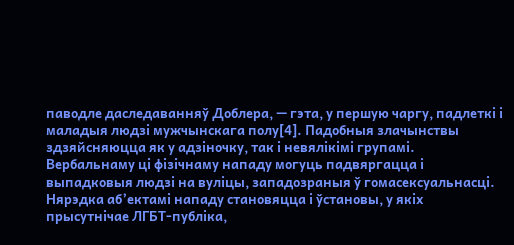паводле даследаванняў Доблера, — гэта, у першую чаргу, падлеткі і маладыя людзі мужчынскага полу[4]. Падобныя злачынствы здзяйсняюцца як у адзіночку, так і невялікімі групамі.
Вербальнаму ці фізічнаму нападу могуць падвяргацца і выпадковыя людзі на вуліцы, западозраныя ў гомасексуальнасці. Нярэдка аб’ектамі нападу становяцца і ўстановы, у якіх прысутнічае ЛГБТ-публіка,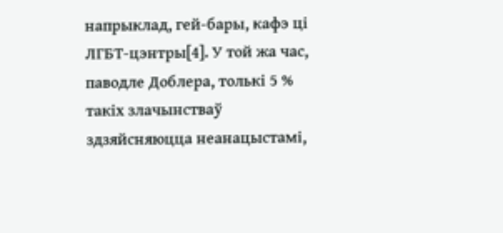напрыклад, гей-бары, кафэ ці ЛГБТ-цэнтры[4]. У той жа час, паводле Доблера, толькі 5 % такіх злачынстваў здзяйсняюцца неанацыстамі,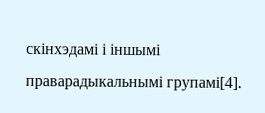скінхэдамі і іншымі праварадыкальнымі групамі[4].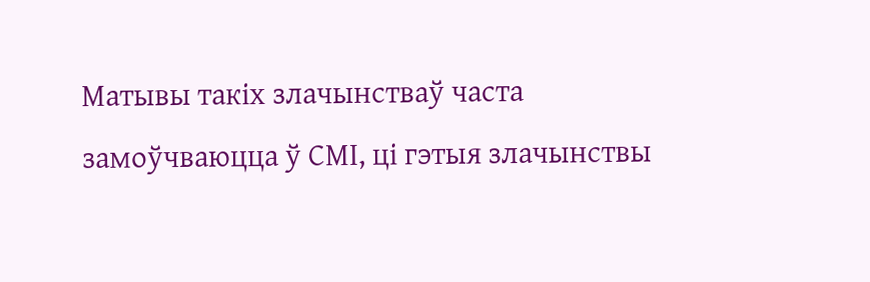Матывы такіх злачынстваў часта замоўчваюцца ў СМІ, ці гэтыя злачынствы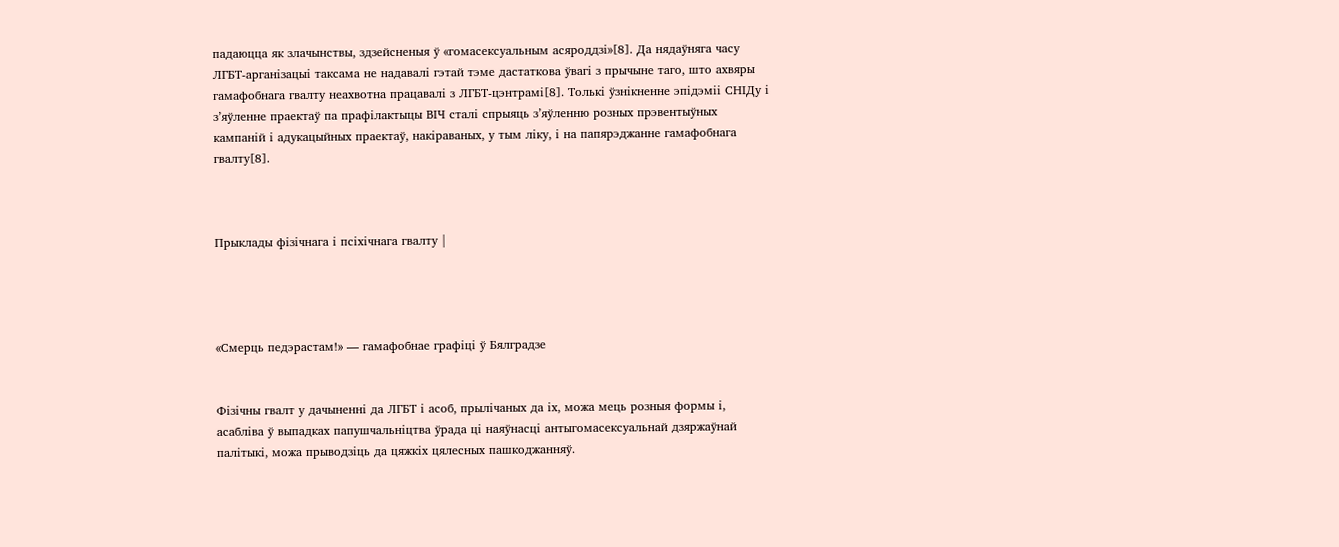падаюцца як злачынствы, здзейсненыя ў «гомасексуальным асяроддзі»[8]. Да нядаўняга часу ЛГБТ-арганізацыі таксама не надавалі гэтай тэме дастаткова ўвагі з прычыне таго, што ахвяры гамафобнага гвалту неахвотна працавалі з ЛГБТ-цэнтрамі[8]. Толькі ўзнікненне эпідэміі СНІДу і з’яўленне праектаў па прафілактыцы ВІЧ сталі спрыяць з’яўленню розных прэвентыўных кампаній і адукацыйных праектаў, накіраваных, у тым ліку, і на папярэджанне гамафобнага гвалту[8].



Прыклады фізічнага і псіхічнага гвалту |




«Смерць педэрастам!» — гамафобнае графіці ў Бялградзе


Фізічны гвалт у дачыненні да ЛГБТ і асоб, прылічаных да іх, можа мець розныя формы і, асабліва ў выпадках папушчальніцтва ўрада ці наяўнасці антыгомасексуальнай дзяржаўнай палітыкі, можа прыводзіць да цяжкіх цялесных пашкоджанняў.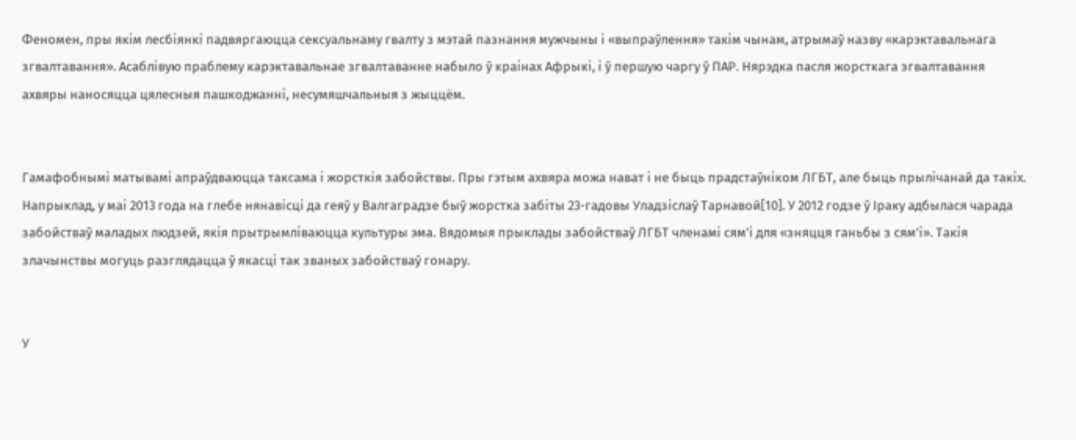Феномен, пры якім лесбіянкі падвяргаюцца сексуальнаму гвалту з мэтай пазнання мужчыны і «выпраўлення» такім чынам, атрымаў назву «карэктавальнага згвалтавання». Асаблівую праблему карэктавальнае згвалтаванне набыло ў краінах Афрыкі, і ў першую чаргу ў ПАР. Нярэдка пасля жорсткага згвалтавання ахвяры наносяцца цялесныя пашкоджанні, несумяшчальныя з жыццём.


Гамафобнымі матывамі апраўдваюцца таксама і жорсткія забойствы. Пры гэтым ахвяра можа нават і не быць прадстаўніком ЛГБТ, але быць прылічанай да такіх. Напрыклад, у маі 2013 года на глебе нянавісці да геяў у Валгаградзе быў жорстка забіты 23-гадовы Уладзіслаў Тарнавой[10]. У 2012 годзе ў Іраку адбылася чарада забойстваў маладых людзей, якія прытрымліваюцца культуры эма. Вядомыя прыклады забойстваў ЛГБТ членамі сям’і для «зняцця ганьбы з сям’і». Такія злачынствы могуць разглядацца ў якасці так званых забойстваў гонару.


У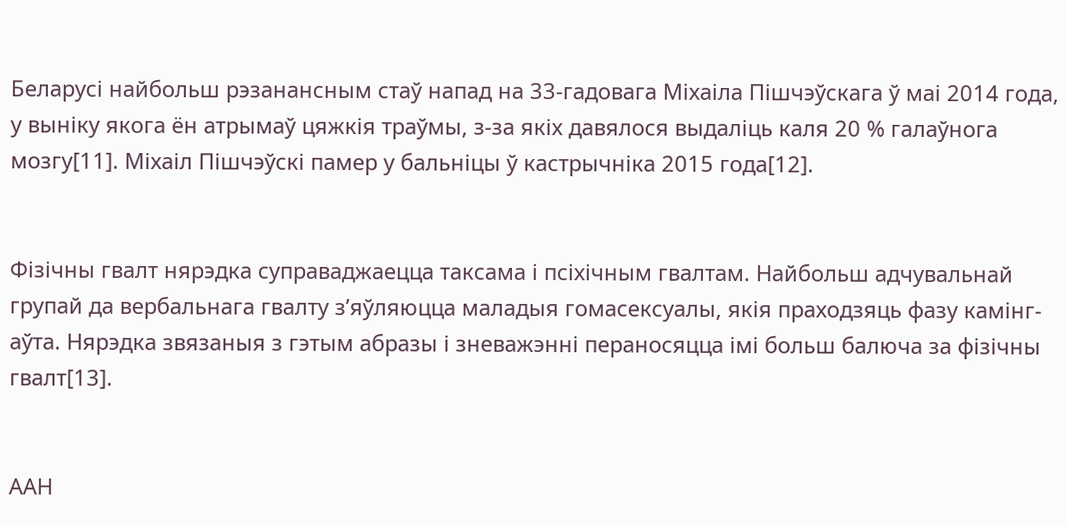Беларусі найбольш рэзанансным стаў напад на 33-гадовага Міхаіла Пішчэўскага ў маі 2014 года, у выніку якога ён атрымаў цяжкія траўмы, з-за якіх давялося выдаліць каля 20 % галаўнога мозгу[11]. Міхаіл Пішчэўскі памер у бальніцы ў кастрычніка 2015 года[12].


Фізічны гвалт нярэдка суправаджаецца таксама і псіхічным гвалтам. Найбольш адчувальнай групай да вербальнага гвалту з’яўляюцца маладыя гомасексуалы, якія праходзяць фазу камінг-аўта. Нярэдка звязаныя з гэтым абразы і зневажэнні пераносяцца імі больш балюча за фізічны гвалт[13].


ААН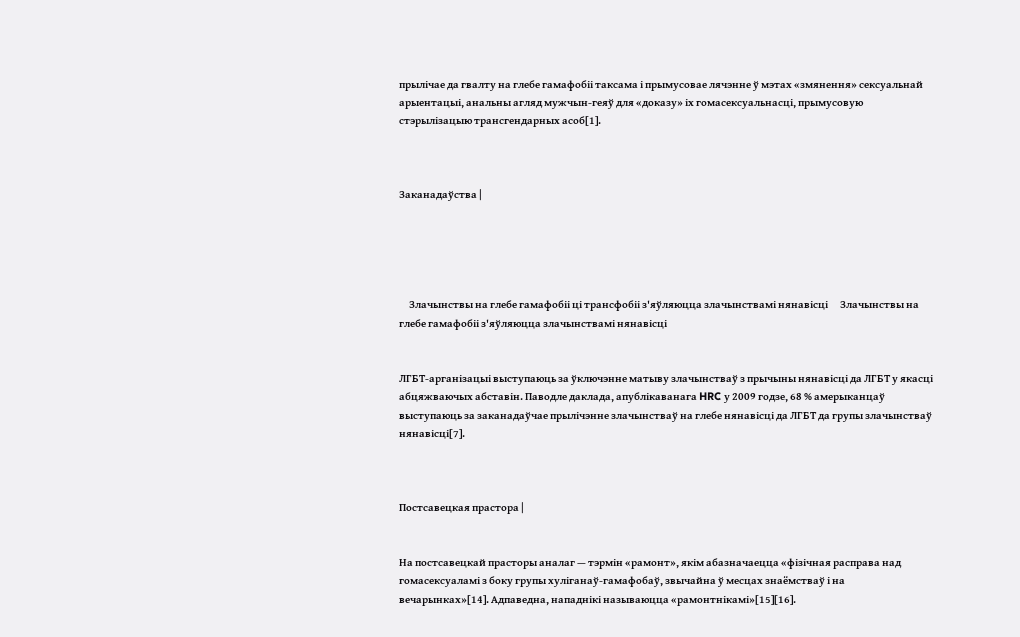прылічае да гвалту на глебе гамафобіі таксама і прымусовае лячэнне ў мэтах «змянення» сексуальнай арыентацыі, анальны агляд мужчын-геяў для «доказу» іх гомасексуальнасці, прымусовую стэрылізацыю трансгендарных асоб[1].



Заканадаўства |





     Злачынствы на глебе гамафобіі ці трансфобіі з'яўляюцца злачынствамі нянавісці      Злачынствы на глебе гамафобіі з'яўляюцца злачынствамі нянавісці


ЛГБТ-арганізацыі выступаюць за ўключэнне матыву злачынстваў з прычыны нянавісці да ЛГБТ у якасці абцяжваючых абставін. Паводле даклада, апублікаванага HRC у 2009 годзе, 68 % амерыканцаў выступаюць за заканадаўчае прылічэнне злачынстваў на глебе нянавісці да ЛГБТ да групы злачынстваў нянавісці[7].



Постсавецкая прастора |


На постсавецкай прасторы аналаг — тэрмін «рамонт», якім абазначаецца «фізічная расправа над гомасексуаламі з боку групы хуліганаў-гамафобаў, звычайна ў месцах знаёмстваў і на вечарынках»[14]. Адпаведна, нападнікі называюцца «рамонтнікамі»[15][16].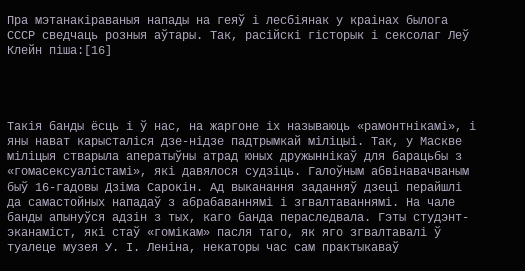Пра мэтанакіраваныя напады на геяў і лесбіянак у краінах былога СССР сведчаць розныя аўтары. Так, расійскі гісторык і сексолаг Леў Клейн піша:[16]




Такія банды ёсць і ў нас, на жаргоне іх называюць «рамонтнікамі», і яны нават карысталіся дзе-нідзе падтрымкай міліцыі. Так, у Маскве міліцыя стварыла аператыўны атрад юных дружыннікаў для барацьбы з «гомасексуалістамі», які давялося судзіць. Галоўным абвінавачваным быў 16-гадовы Дзіма Сарокін. Ад выканання заданняў дзеці перайшлі да самастойных нападаў з абрабаваннямі і згвалтаваннямі. На чале банды апынуўся адзін з тых, каго банда пераследвала. Гэты студэнт-эканаміст, які стаў «гомікам» пасля таго, як яго згвалтавалі ў туалеце музея У. І. Леніна, некаторы час сам практыкаваў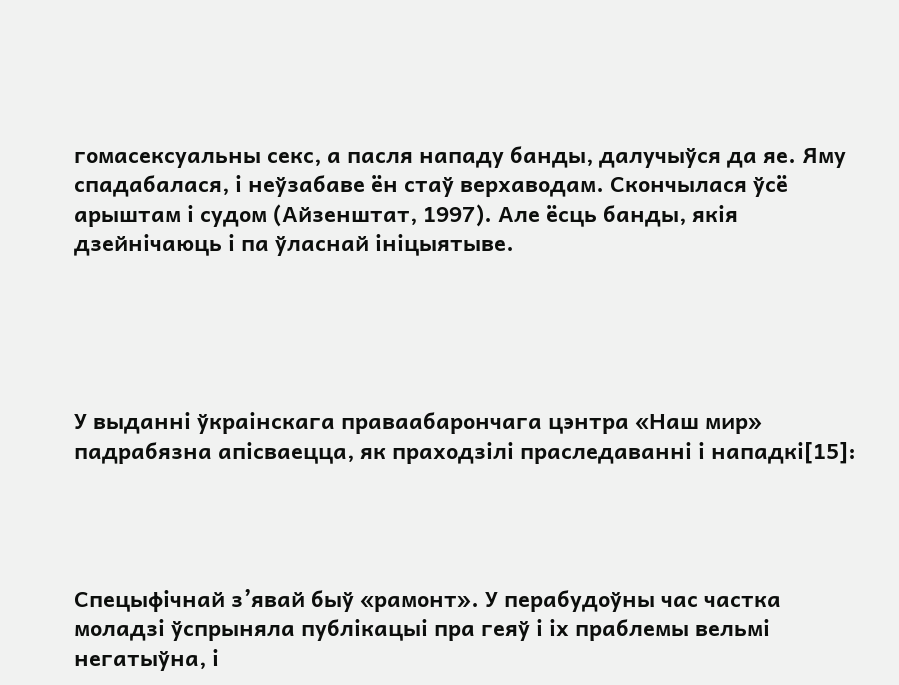гомасексуальны секс, а пасля нападу банды, далучыўся да яе. Яму спадабалася, і неўзабаве ён стаў верхаводам. Скончылася ўсё арыштам і судом (Айзенштат, 1997). Але ёсць банды, якія дзейнічаюць і па ўласнай ініцыятыве.





У выданні ўкраінскага праваабарончага цэнтра «Наш мир» падрабязна апісваецца, як праходзілі праследаванні і нападкі[15]:




Спецыфічнай з’явай быў «рамонт». У перабудоўны час частка моладзі ўспрыняла публікацыі пра геяў і іх праблемы вельмі негатыўна, і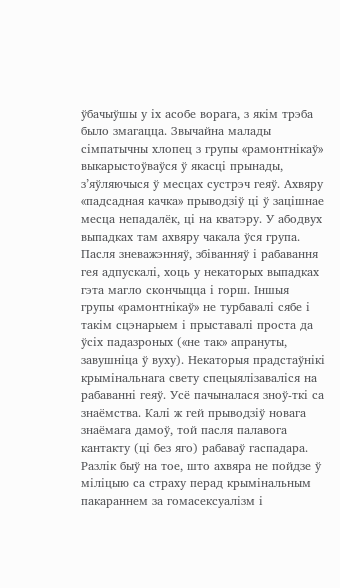ўбачыўшы у іх асобе ворага, з якім трэба было змагацца. Звычайна малады сімпатычны хлопец з групы «рамонтнікаў» выкарыстоўваўся ў якасці прынады, з’яўляючыся ў месцах сустрэч геяў. Ахвяру «падсадная качка» прыводзіў ці ў зацішнае месца непадалёк, ці на кватэру. У абодвух выпадках там ахвяру чакала ўся група. Пасля зневажэнняў, збіванняў і рабавання гея адпускалі, хоць у некаторых выпадках гэта магло скончыцца і горш. Іншыя групы «рамонтнікаў» не турбавалі сябе і такім сцэнарыем і прыставалі проста да ўсіх падазроных («не так» апрануты, завушніца ў вуху). Некаторыя прадстаўнікі крымінальнага свету спецыялізаваліся на рабаванні геяў. Усё пачыналася зноў-ткі са знаёмства. Калі ж гей прыводзіў новага знаёмага дамоў, той пасля палавога кантакту (ці без яго) рабаваў гаспадара. Разлік быў на тое, што ахвяра не пойдзе ў міліцыю са страху перад крымінальным пакараннем за гомасексуалізм і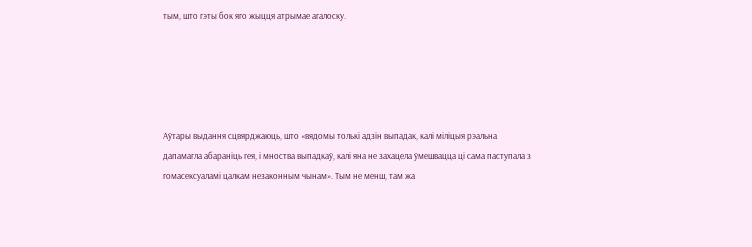тым, што гэты бок яго жыцця атрымае агалоску.





Аўтары выдання сцвярджаюць, што «вядомы толькі адзін выпадак, калі міліцыя рэальна дапамагла абараніць гея, і мноства выпадкаў, калі яна не захацела ўмешвацца ці сама паступала з гомасексуаламі цалкам незаконным чынам». Тым не менш, там жа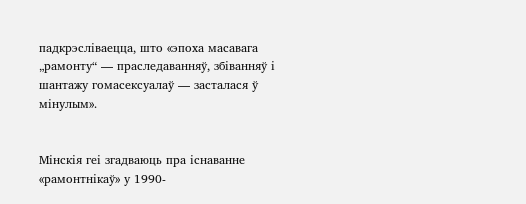падкрэсліваецца, што «эпоха масавага „рамонту“ — праследаванняў, збіванняў і шантажу гомасексуалаў — засталася ў мінулым».


Мінскія геі згадваюць пра існаванне «рамонтнікаў» у 1990-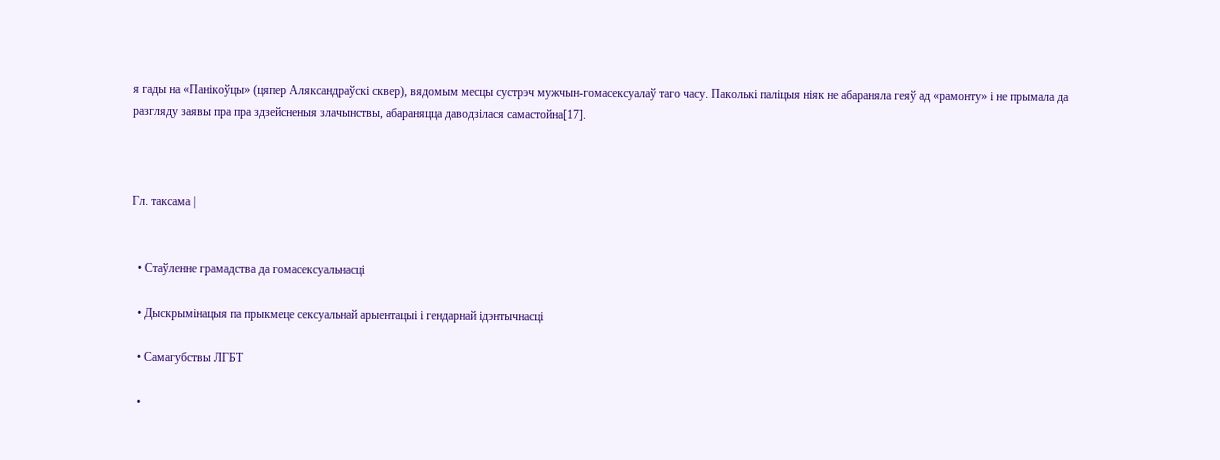я гады на «Панікоўцы» (цяпер Аляксандраўскі сквер), вядомым месцы сустрэч мужчын-гомасексуалаў таго часу. Паколькі паліцыя ніяк не абараняла геяў ад «рамонту» і не прымала да разгляду заявы пра пра здзейсненыя злачынствы, абараняцца даводзілася самастойна[17].



Гл. таксама |


  • Стаўленне грамадства да гомасексуальнасці

  • Дыскрымінацыя па прыкмеце сексуальнай арыентацыі і гендарнай ідэнтычнасці

  • Самагубствы ЛГБТ

  •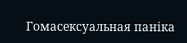Гомасексуальная паніка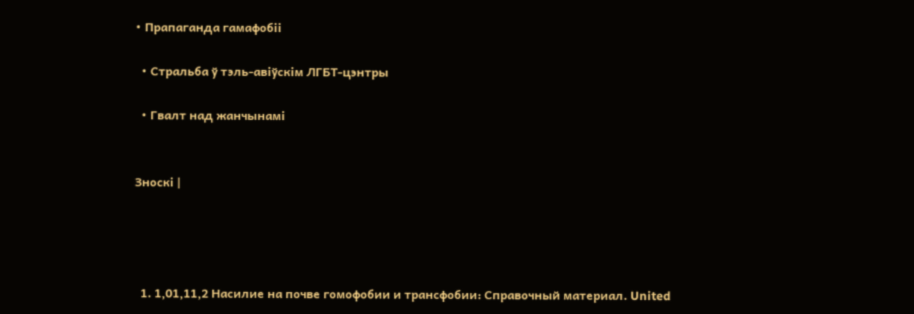• Прапаганда гамафобіі

  • Стральба ў тэль-авіўскім ЛГБТ-цэнтры

  • Гвалт над жанчынамі


Зноскі |




  1. 1,01,11,2 Насилие на почве гомофобии и трансфобии: Справочный материал. United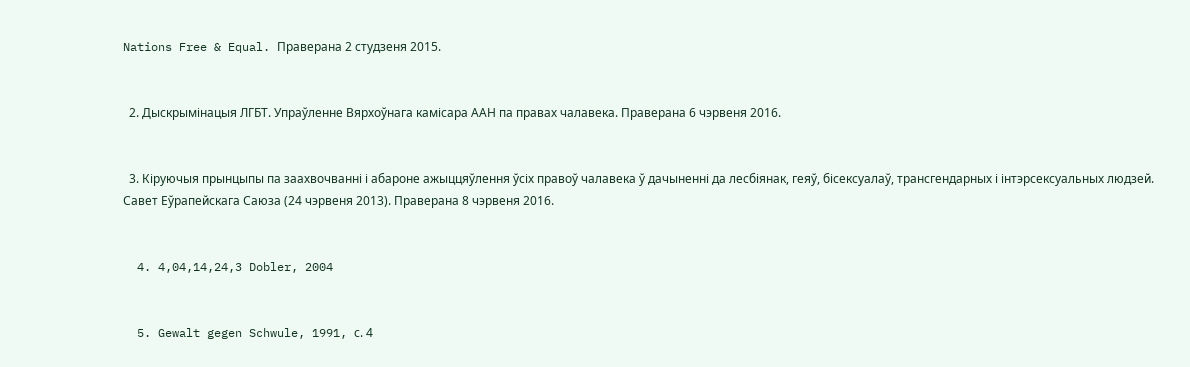Nations Free & Equal. Праверана 2 студзеня 2015.


  2. Дыскрымінацыя ЛГБТ. Упраўленне Вярхоўнага камісара ААН па правах чалавека. Праверана 6 чэрвеня 2016.


  3. Кіруючыя прынцыпы па заахвочванні і абароне ажыццяўлення ўсіх правоў чалавека ў дачыненні да лесбіянак, геяў, бісексуалаў, трансгендарных і інтэрсексуальных людзей. Савет Еўрапейскага Саюза (24 чэрвеня 2013). Праверана 8 чэрвеня 2016.


  4. 4,04,14,24,3 Dobler, 2004


  5. Gewalt gegen Schwule, 1991, с. 4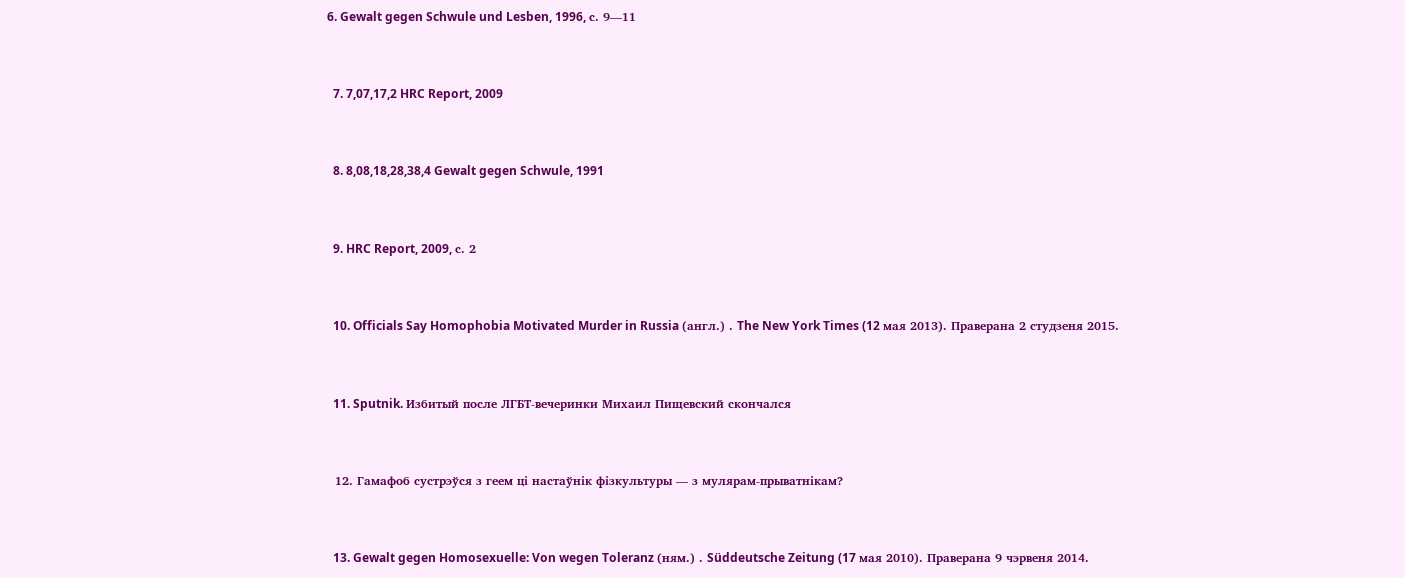6. Gewalt gegen Schwule und Lesben, 1996, с. 9—11


  7. 7,07,17,2 HRC Report, 2009


  8. 8,08,18,28,38,4 Gewalt gegen Schwule, 1991


  9. HRC Report, 2009, с. 2


  10. Officials Say Homophobia Motivated Murder in Russia (англ.) . The New York Times (12 мая 2013). Праверана 2 студзеня 2015.


  11. Sputnik. Избитый после ЛГБТ-вечеринки Михаил Пищевский скончался


  12. Гамафоб сустрэўся з геем ці настаўнік фізкультуры — з мулярам-прыватнікам?


  13. Gewalt gegen Homosexuelle: Von wegen Toleranz (ням.) . Süddeutsche Zeitung (17 мая 2010). Праверана 9 чэрвеня 2014.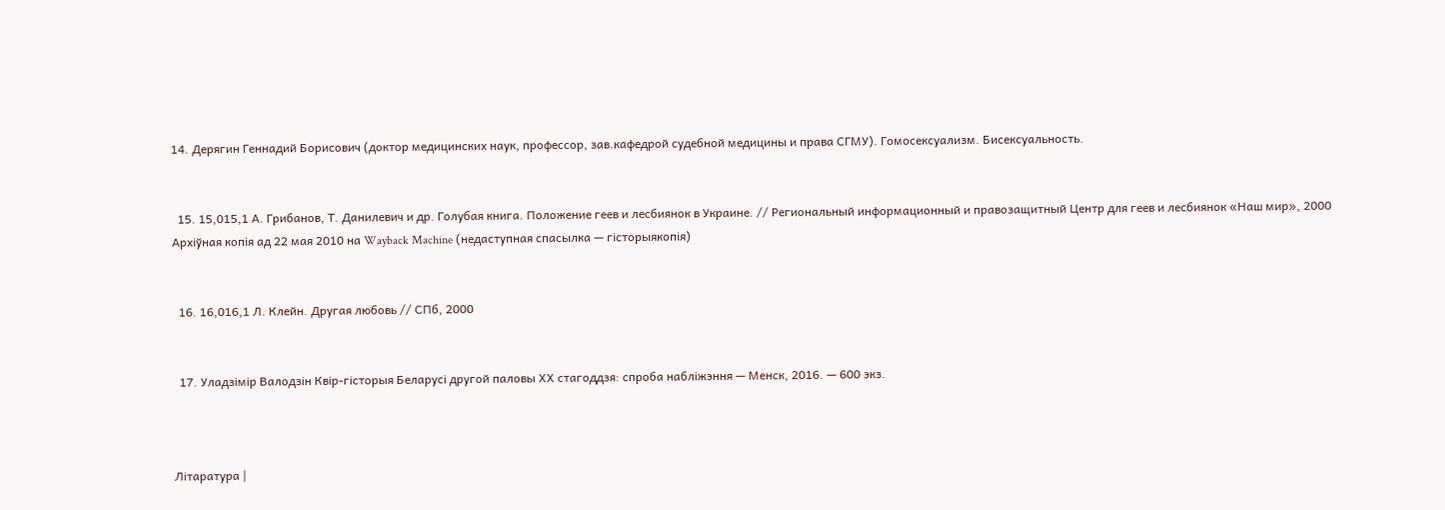14. Дерягин Геннадий Борисович (доктор медицинских наук, профессор, зав.кафедрой судебной медицины и права СГМУ). Гомосексуализм. Бисексуальность.


  15. 15,015,1 А. Грибанов, Т. Данилевич и др. Голубая книга. Положение геев и лесбиянок в Украине. // Региональный информационный и правозащитный Центр для геев и лесбиянок «Наш мир», 2000 Архіўная копія ад 22 мая 2010 на Wayback Machine (недаступная спасылка — гісторыякопія)


  16. 16,016,1 Л. Клейн. Другая любовь // СПб, 2000


  17. Уладзімір Валодзін Квір-гісторыя Беларусі другой паловы ХХ стагоддзя: спроба набліжэння — Менск, 2016. — 600 экз.



Літаратура |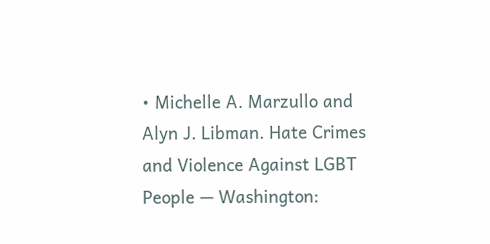• Michelle A. Marzullo and Alyn J. Libman. Hate Crimes and Violence Against LGBT People — Washington: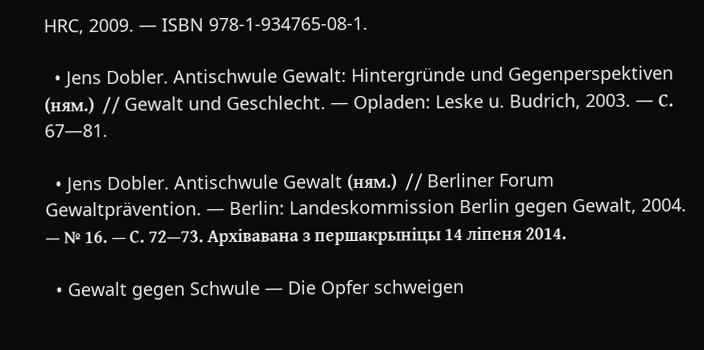HRC, 2009. — ISBN 978-1-934765-08-1.

  • Jens Dobler. Antischwule Gewalt: Hintergründe und Gegenperspektiven (ням.)  // Gewalt und Geschlecht. — Opladen: Leske u. Budrich, 2003. — С. 67—81.

  • Jens Dobler. Antischwule Gewalt (ням.)  // Berliner Forum Gewaltprävention. — Berlin: Landeskommission Berlin gegen Gewalt, 2004. — № 16. — С. 72—73. Архівавана з першакрыніцы 14 ліпеня 2014.

  • Gewalt gegen Schwule — Die Opfer schweigen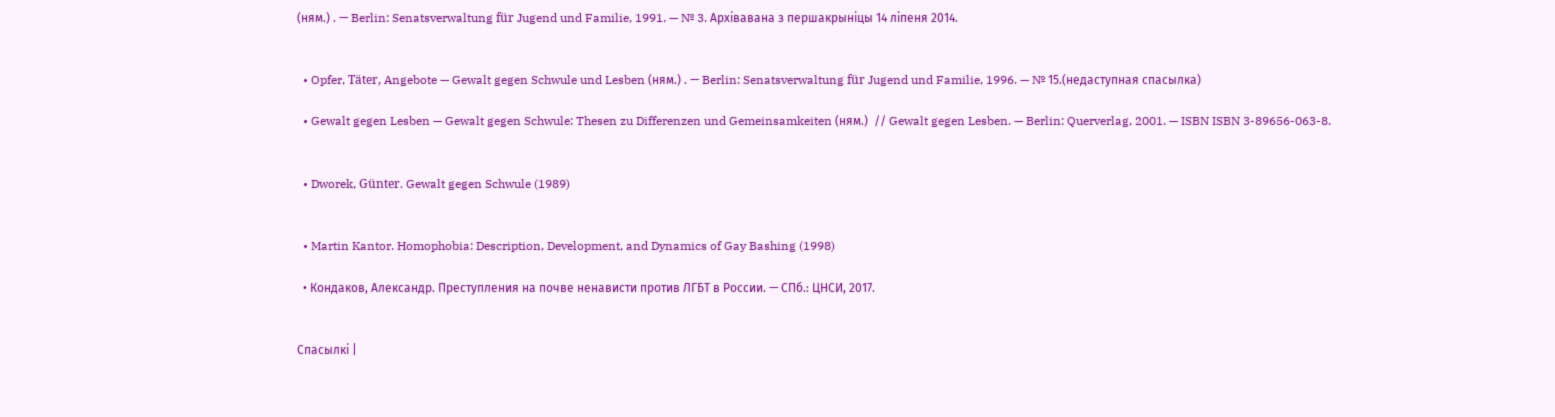(ням.) . — Berlin: Senatsverwaltung für Jugend und Familie, 1991. — № 3. Архівавана з першакрыніцы 14 ліпеня 2014.


  • Opfer, Täter, Angebote — Gewalt gegen Schwule und Lesben (ням.) . — Berlin: Senatsverwaltung für Jugend und Familie, 1996. — № 15.(недаступная спасылка)

  • Gewalt gegen Lesben — Gewalt gegen Schwule: Thesen zu Differenzen und Gemeinsamkeiten (ням.)  // Gewalt gegen Lesben. — Berlin: Querverlag, 2001. — ISBN ISBN 3-89656-063-8.


  • Dworek, Günter. Gewalt gegen Schwule (1989)


  • Martin Kantor. Homophobia: Description, Development, and Dynamics of Gay Bashing (1998)

  • Кондаков, Александр. Преступления на почве ненависти против ЛГБТ в России. — СПб.: ЦНСИ, 2017.


Спасылкі |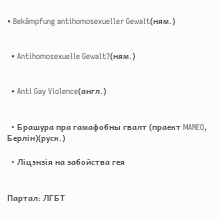• Bekämpfung antihomosexueller Gewalt(ням.)


  • Antihomosexuelle Gewalt?(ням.)


  • Anti Gay Violence(англ.)


  • Брашура пра гамафобны гвалт (праект MANEO, Берлін)(руск.)

  • Ліцэнзія на забойства гея


Партал: ЛГБТ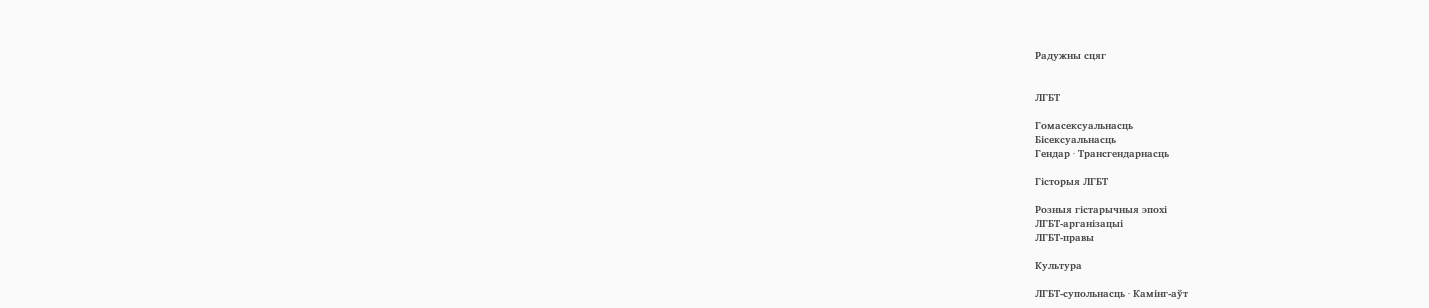Радужны сцяг


ЛГБТ

Гомасексуальнасць
Бісексуальнасць
Гендар · Трансгендарнасць

Гісторыя ЛГБТ

Розныя гістарычныя эпохі
ЛГБТ-арганізацыі
ЛГБТ-правы

Культура

ЛГБТ-супольнасць · Камінг-аўт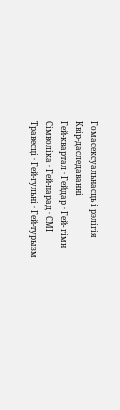Гомасексуальнасць і рэлігія
Квір-даследаванні
Гей-квартал · Гейдар · Гей- гімн
Сімволіка · Гей-парад · СМІ
Травесці · Гей-гульні · Гей-турызм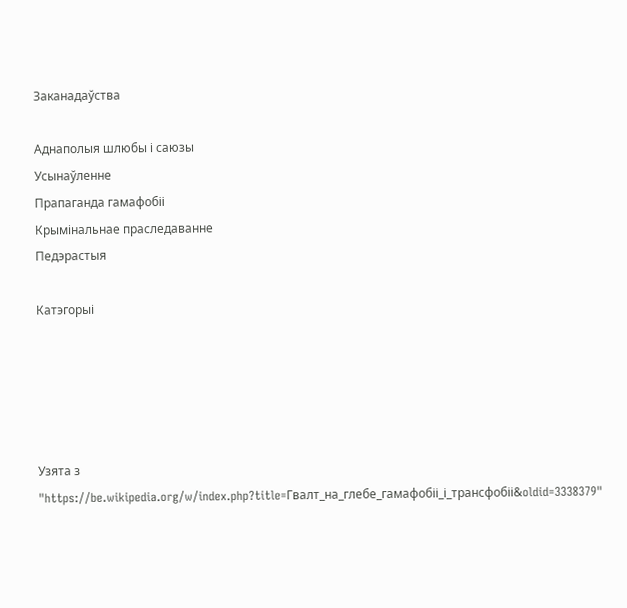Заканадаўства

Аднаполыя шлюбы і саюзы
Усынаўленне
Прапаганда гамафобіі
Крымінальнае праследаванне
Педэрастыя

Катэгорыі





Узята з "https://be.wikipedia.org/w/index.php?title=Гвалт_на_глебе_гамафобіі_і_трансфобіі&oldid=3338379"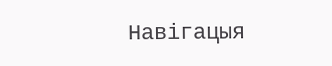Навігацыя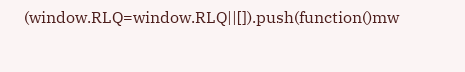(window.RLQ=window.RLQ||[]).push(function()mw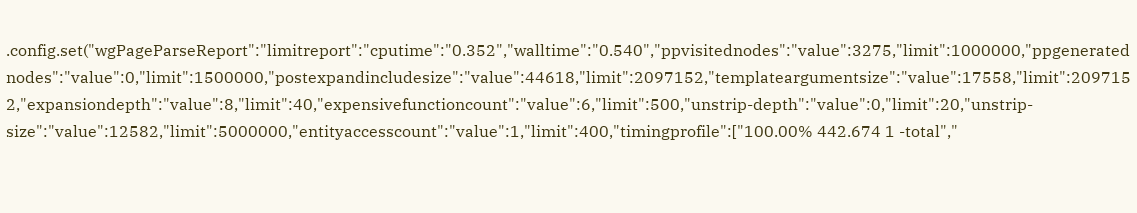.config.set("wgPageParseReport":"limitreport":"cputime":"0.352","walltime":"0.540","ppvisitednodes":"value":3275,"limit":1000000,"ppgeneratednodes":"value":0,"limit":1500000,"postexpandincludesize":"value":44618,"limit":2097152,"templateargumentsize":"value":17558,"limit":2097152,"expansiondepth":"value":8,"limit":40,"expensivefunctioncount":"value":6,"limit":500,"unstrip-depth":"value":0,"limit":20,"unstrip-size":"value":12582,"limit":5000000,"entityaccesscount":"value":1,"limit":400,"timingprofile":["100.00% 442.674 1 -total","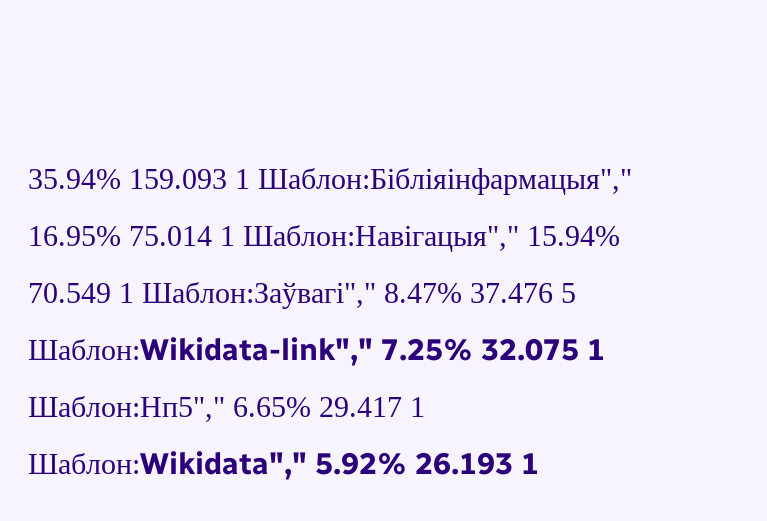35.94% 159.093 1 Шаблон:Бібліяінфармацыя"," 16.95% 75.014 1 Шаблон:Навігацыя"," 15.94% 70.549 1 Шаблон:Заўвагі"," 8.47% 37.476 5 Шаблон:Wikidata-link"," 7.25% 32.075 1 Шаблон:Нп5"," 6.65% 29.417 1 Шаблон:Wikidata"," 5.92% 26.193 1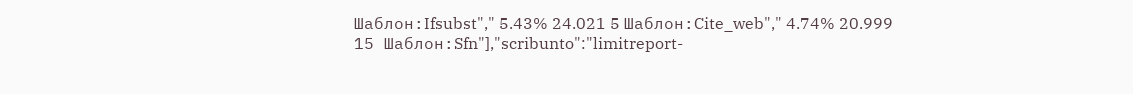Шаблон:Ifsubst"," 5.43% 24.021 5 Шаблон:Cite_web"," 4.74% 20.999 15 Шаблон:Sfn"],"scribunto":"limitreport-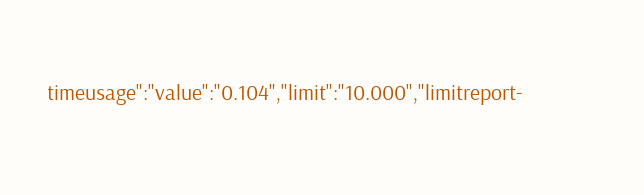timeusage":"value":"0.104","limit":"10.000","limitreport-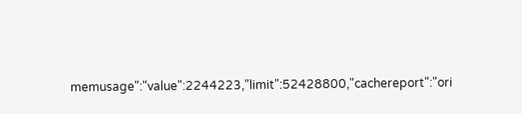memusage":"value":2244223,"limit":52428800,"cachereport":"ori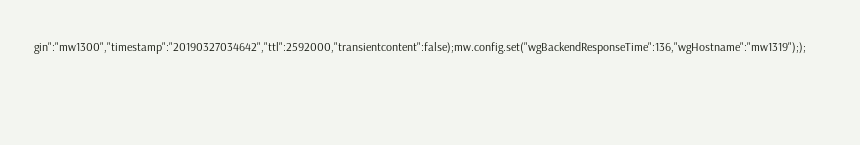gin":"mw1300","timestamp":"20190327034642","ttl":2592000,"transientcontent":false);mw.config.set("wgBackendResponseTime":136,"wgHostname":"mw1319"););